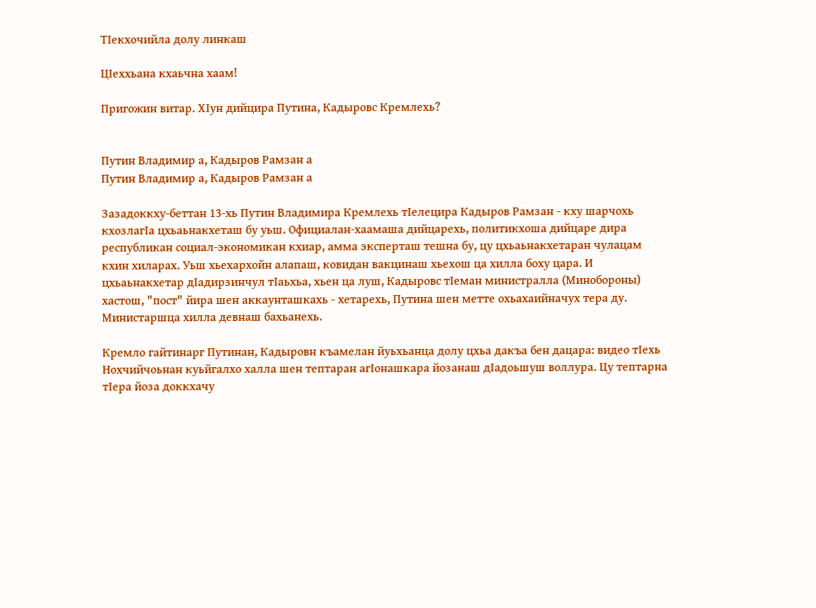ТIекхочийла долу линкаш

ЦIеххьана кхаьчна хаам!

Пригожин витар. ХIун дийцира Путина, Кадыровс Кремлехь?


Путин Владимир а, Кадыров Рамзан а
Путин Владимир а, Кадыров Рамзан а

Зазадоккху-беттан 13-хь Путин Владимира Кремлехь тIелецира Кадыров Рамзан - кху шарчохь кхозлагIа цхьаьнакхеташ бу уьш. Официалан-хаамаша дийцарехь, политикхоша дийцаре дира республикан социал-экономикан кхиар, амма эксперташ тешна бу, цу цхьаьнакхетаран чулацам кхин хиларах. Уьш хьехархойн алапаш, ковидан вакцинаш хьехош ца хилла боху цара. И цхьаьнакхетар дIадирзинчул тIаьхьа, хьен ца луш, Кадыровс тIеман министралла (Минобороны) хастош, "пост" йира шен аккаунташкахь - хетарехь, Путина шен метте охьахаийначух тера ду. Министаршца хилла девнаш бахьанехь.

Кремло гайтинарг Путинан, Кадыровн къамелан йуьхьанца долу цхьа дакъа бен дацара: видео тIехь Нохчийчоьнан куьйгалхо халла шен тептаран агIонашкара йозанаш дIадоьшуш воллура. Цу тептарна тIера йоза доккхачу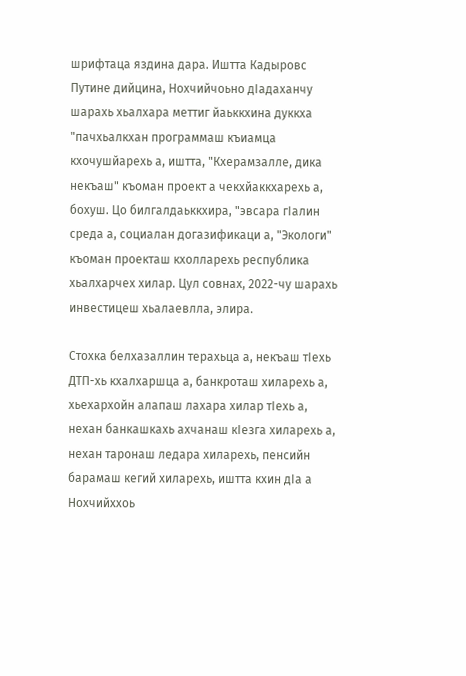шрифтаца яздина дара. Иштта Кадыровс Путине дийцина, Нохчийчоьно дIадаханчу шарахь хьалхара меттиг йаьккхина дуккха "пачхьалкхан программаш къиамца кхочушйарехь а, иштта, "Кхерамзалле, дика некъаш" къоман проект а чекхйаккхарехь а, бохуш. Цо билгалдаьккхира, "эвсара гIалин среда а, социалан догазификаци а, "Экологи" къоман проекташ кхолларехь республика хьалхарчех хилар. Цул совнах, 2022-чу шарахь инвестицеш хьалаевлла, элира.

Стохка белхазаллин терахьца а, некъаш тIехь ДТП-хь кхалхаршца а, банкроташ хиларехь а, хьехархойн алапаш лахара хилар тIехь а, нехан банкашкахь ахчанаш кIезга хиларехь а, нехан таронаш ледара хиларехь, пенсийн барамаш кегий хиларехь, иштта кхин дIа а Нохчийххоь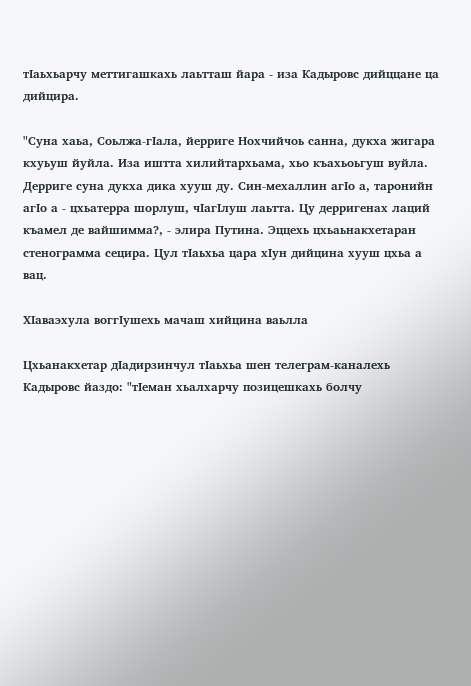тIаьхьарчу меттигашкахь лаьтташ йара - иза Кадыровс дийццане ца дийцира.

"Суна хаьа, Соьлжа-гIала, йерриге Нохчийчоь санна, дукха жигара кхуьуш йуйла. Иза иштта хилийтархьама, хьо къахьоьгуш вуйла. Дерриге суна дукха дика хууш ду. Син-мехаллин агIо а, таронийн агIо а - цхьатерра шорлуш, чIагIлуш лаьтта. Цу дерригенах лаций къамел де вайшимма?, - элира Путина. Эццехь цхьаьнакхетаран стенограмма сецира. Цул тIаьхьа цара хIун дийцина хууш цхьа а вац.

ХIаваэхула воггIушехь мачаш хийцина ваьлла

Цхьанакхетар дIадирзинчул тIаьхьа шен телеграм-каналехь Кадыровс йаздо: "тIеман хьалхарчу позицешкахь болчу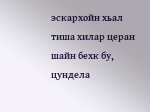эскархойн хьал тиша хилар церан шайн бехк бу, цундела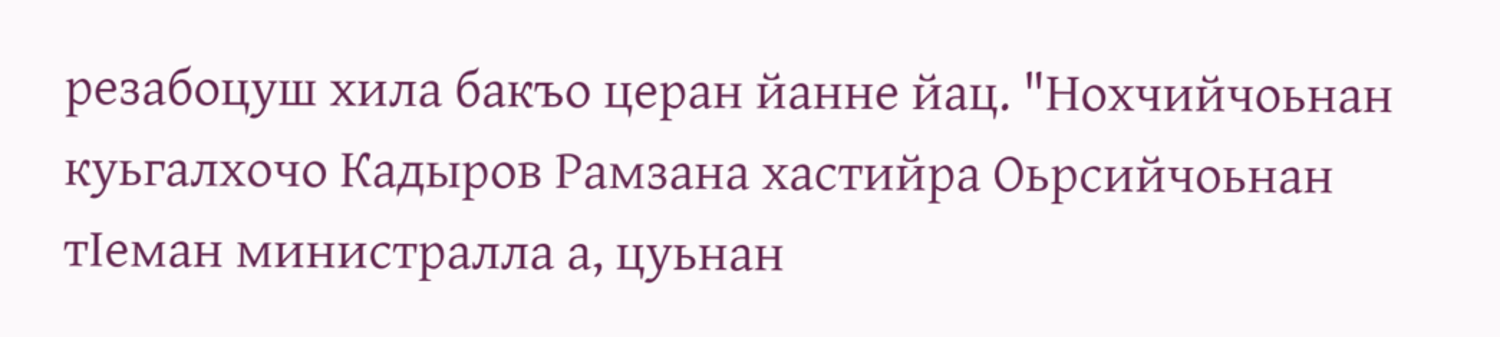резабоцуш хила бакъо церан йанне йац. "Нохчийчоьнан куьгалхочо Кадыров Рамзана хастийра Оьрсийчоьнан тIеман министралла а, цуьнан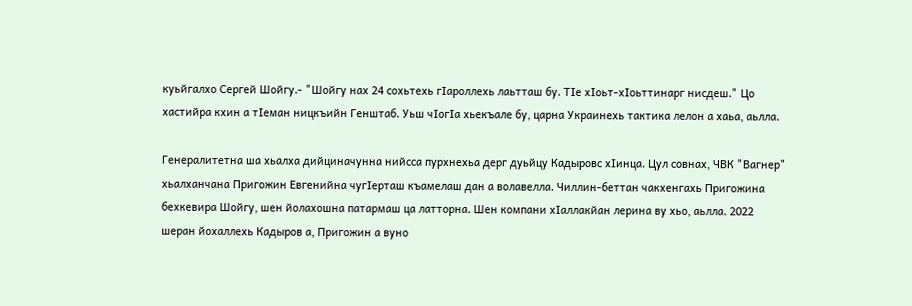куьйгалхо Сергей Шойгу.- "Шойгу нах 24 сохьтехь гIароллехь лаьтташ бу. ТIе хIоьт-хIоьттинарг нисдеш." Цо хастийра кхин а тIеман ницкъийн Генштаб. Уьш чIогIа хьекъале бу, царна Украинехь тактика лелон а хаьа, аьлла.

Генералитетна ша хьалха дийциначунна нийсса пурхнехьа дерг дуьйцу Кадыровс хIинца. Цул совнах, ЧВК "Вагнер" хьалханчана Пригожин Евгенийна чугIерташ къамелаш дан а волавелла. Чиллин-беттан чакхенгахь Пригожина бехкевира Шойгу, шен йолахошна патармаш ца латторна. Шен компани хIаллакйан лерина ву хьо, аьлла. 2022 шеран йохаллехь Кадыров а, Пригожин а вуно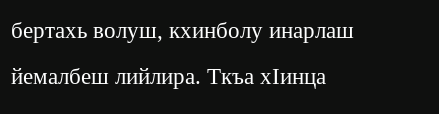бертахь волуш, кхинболу инарлаш йемалбеш лийлира. Ткъа хIинца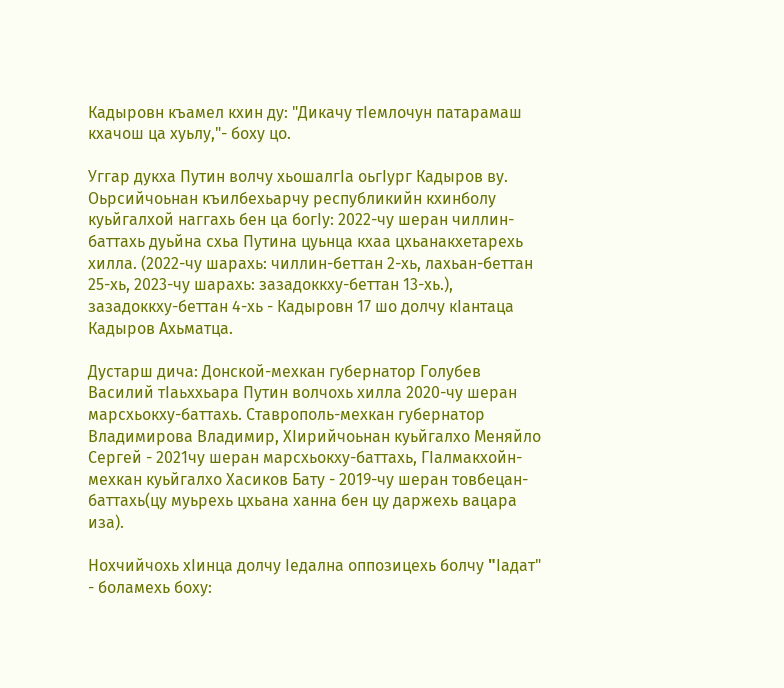Кадыровн къамел кхин ду: "Дикачу тIемлочун патарамаш кхачош ца хуьлу,"- боху цо.

Уггар дукха Путин волчу хьошалгIа оьгIург Кадыров ву. Оьрсийчоьнан къилбехьарчу республикийн кхинболу куьйгалхой наггахь бен ца богIу: 2022-чу шеран чиллин-баттахь дуьйна схьа Путина цуьнца кхаа цхьанакхетарехь хилла. (2022-чу шарахь: чиллин-беттан 2-хь, лахьан-беттан 25-хь, 2023-чу шарахь: зазадоккху-беттан 13-хь.), зазадоккху-беттан 4-хь - Кадыровн 17 шо долчу кIантаца Кадыров Ахьматца.

Дустарш дича: Донской-мехкан губернатор Голубев Василий тIаьххьара Путин волчохь хилла 2020-чу шеран марсхьокху-баттахь. Ставрополь-мехкан губернатор Владимирова Владимир, ХIирийчоьнан куьйгалхо Меняйло Сергей - 2021чу шеран марсхьокху-баттахь, ГIалмакхойн-мехкан куьйгалхо Хасиков Бату - 2019-чу шеран товбецан-баттахь(цу муьрехь цхьана ханна бен цу даржехь вацара иза).

Нохчийчохь хIинца долчу Iедална оппозицехь болчу "Iадат" - боламехь боху: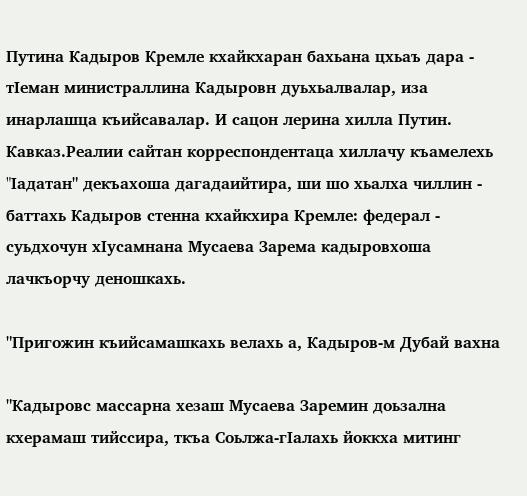Путина Кадыров Кремле кхайкхаран бахьана цхьаъ дара - тIеман министраллина Кадыровн дуьхьалвалар, иза инарлашца къийсавалар. И сацон лерина хилла Путин. Кавказ.Реалии сайтан корреспондентаца хиллачу къамелехь "Iадатан" декъахоша дагадаийтира, ши шо хьалха чиллин - баттахь Кадыров стенна кхайкхира Кремле: федерал - суьдхочун хIусамнана Мусаева Зарема кадыровхоша лачкъорчу деношкахь.

"Пригожин къийсамашкахь велахь а, Кадыров-м Дубай вахна

"Кадыровс массарна хезаш Мусаева Заремин доьзална кхерамаш тийссира, ткъа Соьлжа-гIалахь йоккха митинг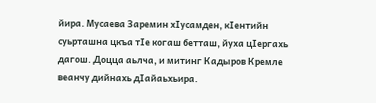йира. Мусаева Заремин хIусамден, кIентийн суьрташна цкъа тIе когаш бетташ, йуха цIергахь дагош. Доцца аьлча, и митинг Кадыров Кремле веанчу дийнахь дIайаьхьира.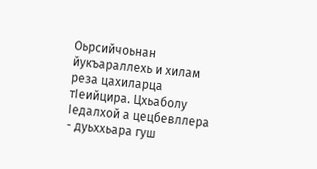Оьрсийчоьнан йукъараллехь и хилам реза цахиларца тIеийцира. Цхьаболу Iедалхой а цецбевллера - дуьххьара гуш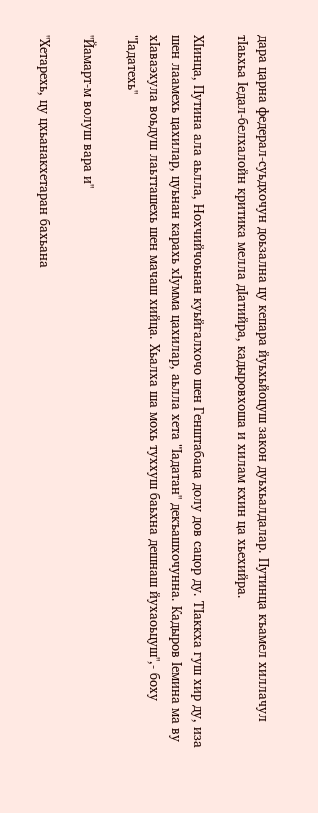дара царна федерал-суьдхочун доьзална цу кепара йуьхьйоцуш закон дуьхьалдалар. Путинца къамел хиллачул тIаьхьа Iедал-белхалойн критика мелла дIатийра, кадыровхоша и хилам кхин ца хьехийра.

ХIинца, Путина ала аьлла, Нохчийчоьнан куьйгалхочо шен Генштабаца долу дов сацор ду. ТIаккха гуш хир ду, иза шен лаамехь цахилар, цуьнан карахь хIумма цахилар, аьлла хета "Iадатан" декъашхочунна. Кадыров Iемина ма ву хIаваэхула воьдуш лаьтташехь шен мачаш хийца. Хьалха ша мохь туххуш баьхна дешнаш йухаоьцуш",- боху "Iадатехь"

"Йамарт-м волуш вара и"

"Хетарехь, цу цхьанакхетаран бахьана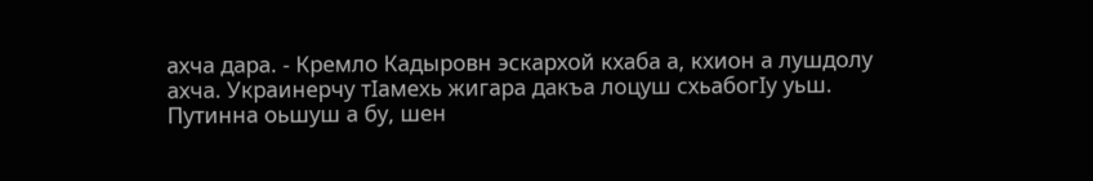ахча дара. - Кремло Кадыровн эскархой кхаба а, кхион а лушдолу ахча. Украинерчу тIамехь жигара дакъа лоцуш схьабогIу уьш. Путинна оьшуш а бу, шен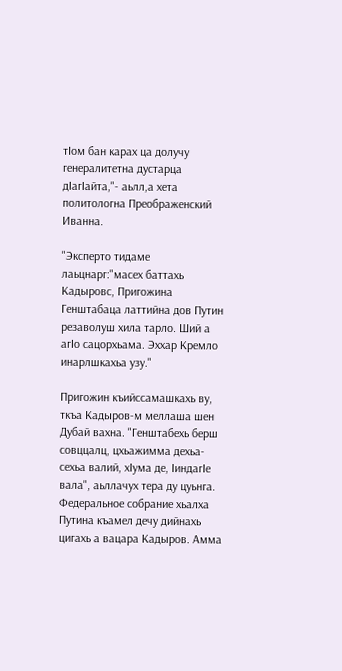тIом бан карах ца долучу генералитетна дустарца дIагIайта,"- аьлл,а хета политологна Преображенский Иванна.

"Эксперто тидаме лаьцнарг:"масех баттахь Кадыровс, Пригожина Генштабаца латтийна дов Путин резаволуш хила тарло. Ший а агIо сацорхьама. Эххар Кремло инарлшкахьа узу."

Пригожин къийссамашкахь ву, ткъа Кадыров-м меллаша шен Дубай вахна. "Генштабехь берш совццалц, цхьажимма дехьа-сехьа валий, хIума де, IиндагIе вала", аьллачух тера ду цуьнга. Федеральное собрание хьалха Путина къамел дечу дийнахь цигахь а вацара Кадыров. Амма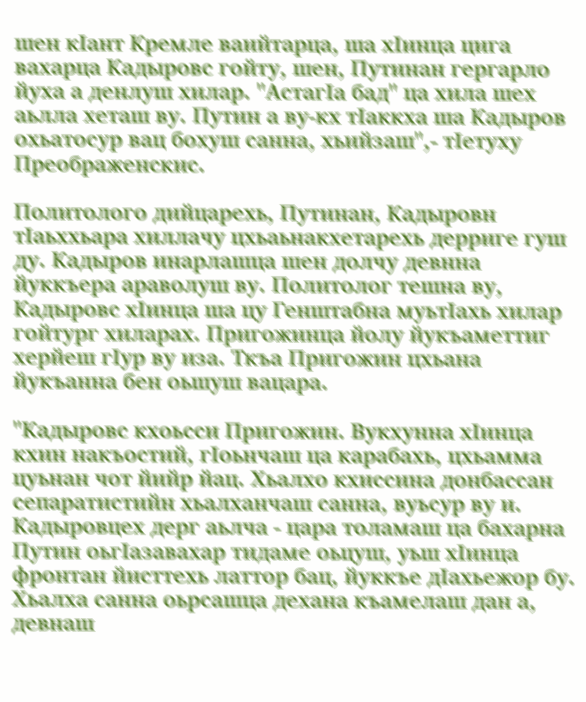шен кIант Кремле ваийтарца, ша хIинца цига вахарца Кадыровс гойту, шен, Путинан гергарло йуха а денлуш хилар. "АстагIа бад" ца хила шех аьлла хеташ ву. Путин а ву-кх тIаккха ша Кадыров охьатосур вац бохуш санна, хьийзаш",- тIетуху Преображенскис.

Политолого дийцарехь, Путинан, Кадыровн тIаьххьара хиллачу цхьаьнакхетарехь дерриге гуш ду. Кадыров инарлашца шен долчу девнна йуккъера араволуш ву. Политолог тешна ву, Кадыровс хIинца ша цу Генштабна муьтIахь хилар гойтург хиларах. Пригожинца йолу йукъаметтиг херйеш гIур ву иза. Ткъа Пригожин цхьана йукъанна бен оьшуш вацара.

"Кадыровс кхоьсси Пригожин. Вукхунна хIинца кхин накъостий, гIоьнчаш ца карабахь, цхьамма цуьнан чот йийр йац. Хьалхо кхиссина донбассан сепаратистийн хьалханчаш санна, вуьсур ву и. Кадыровцех дерг аьлча - цара толамаш ца бахарна Путин оьгIазавахар тидаме оьцуш, уьш хIинца фронтан йисттехь латтор бац, йуккъе дIахьежор бу. Хьалха санна оьрсашца дехана къамелаш дан а, девнаш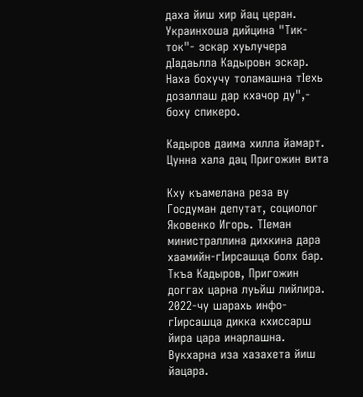даха йиш хир йац церан. Украинхоша дийцина "Тик-ток"- эскар хуьлучера дIадаьлла Кадыровн эскар. Наха бохучу толамашна тIехь дозаллаш дар кхачор ду",- боху спикеро.

Кадыров даима хилла йамарт. Цунна хала дац Пригожин вита

Кху къамелана реза ву Госдуман депутат, социолог Яковенко Игорь. ТIеман министраллина дихкина дара хаамийн-гIирсашца болх бар. Ткъа Кадыров, Пригожин доггах царна луьйш лийлира. 2022-чу шарахь инфо-гIирсашца дикка кхиссарш йира цара инарлашна. Вукхарна иза хазахета йиш йацара.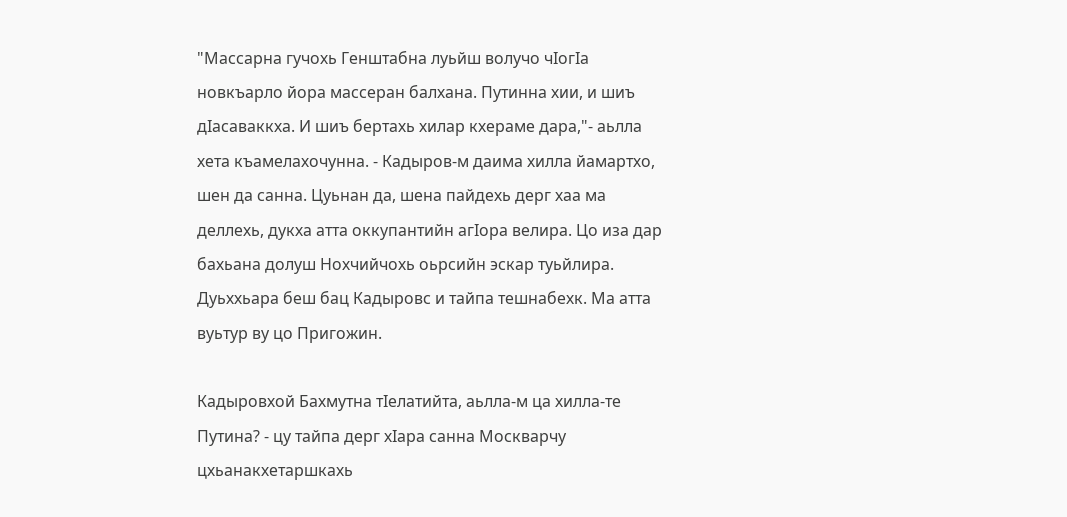"Массарна гучохь Генштабна луьйш волучо чIогIа новкъарло йора массеран балхана. Путинна хии, и шиъ дIасаваккха. И шиъ бертахь хилар кхераме дара,"- аьлла хета къамелахочунна. - Кадыров-м даима хилла йамартхо, шен да санна. Цуьнан да, шена пайдехь дерг хаа ма деллехь, дукха атта оккупантийн агIора велира. Цо иза дар бахьана долуш Нохчийчохь оьрсийн эскар туьйлира. Дуьххьара беш бац Кадыровс и тайпа тешнабехк. Ма атта вуьтур ву цо Пригожин.

Кадыровхой Бахмутна тIелатийта, аьлла-м ца хилла-те Путина? - цу тайпа дерг хIара санна Москварчу цхьанакхетаршкахь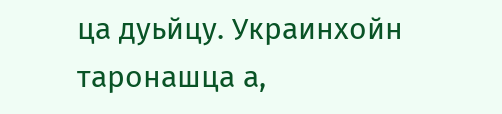ца дуьйцу. Украинхойн таронашца а,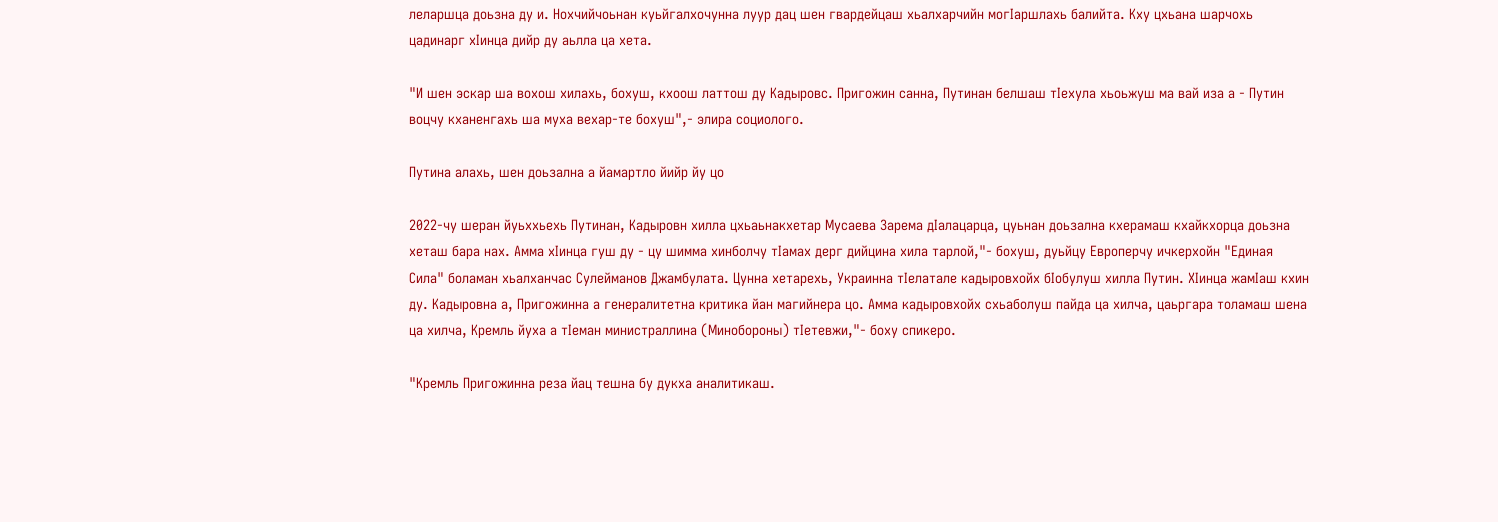леларшца доьзна ду и. Нохчийчоьнан куьйгалхочунна луур дац шен гвардейцаш хьалхарчийн могIаршлахь балийта. Кху цхьана шарчохь цадинарг хIинца дийр ду аьлла ца хета.

"И шен эскар ша вохош хилахь, бохуш, кхоош латтош ду Кадыровс. Пригожин санна, Путинан белшаш тIехула хьоьжуш ма вай иза а - Путин воцчу кханенгахь ша муха вехар-те бохуш",- элира социолого.

Путина алахь, шен доьзална а йамартло йийр йу цо

2022-чу шеран йуьххьехь Путинан, Кадыровн хилла цхьаьнакхетар Мусаева Зарема дIалацарца, цуьнан доьзална кхерамаш кхайкхорца доьзна хеташ бара нах. Амма хIинца гуш ду - цу шимма хинболчу тIамах дерг дийцина хила тарлой,"- бохуш, дуьйцу Европерчу ичкерхойн "Единая Сила" боламан хьалханчас Сулейманов Джамбулата. Цунна хетарехь, Украинна тIелатале кадыровхойх бIобулуш хилла Путин. ХIинца жамIаш кхин ду. Кадыровна а, Пригожинна а генералитетна критика йан магийнера цо. Амма кадыровхойх схьаболуш пайда ца хилча, цаьргара толамаш шена ца хилча, Кремль йуха а тIеман министраллина (Минобороны) тIетевжи,"- боху спикеро.

"Кремль Пригожинна реза йац тешна бу дукха аналитикаш.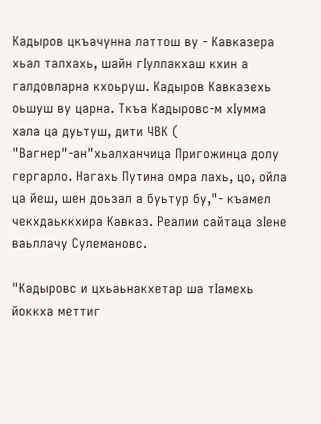Кадыров цкъачунна латтош ву - Кавказера хьал талхахь, шайн гIуллакхаш кхин а галдовларна кхоьруш. Кадыров Кавказехь оьшуш ву царна. Ткъа Кадыровс-м хIумма хала ца дуьтуш, дити ЧВК ( "Вагнер"-ан"хьалханчица Пригожинца долу гергарло. Нагахь Путина омра лахь, цо, ойла ца йеш, шен доьзал а буьтур бу,"- къамел чекхдаьккхира Кавказ. Реалии сайтаца зIене ваьллачу Сулемановс.

"Кадыровс и цхьаьнакхетар ша тIамехь йоккха меттиг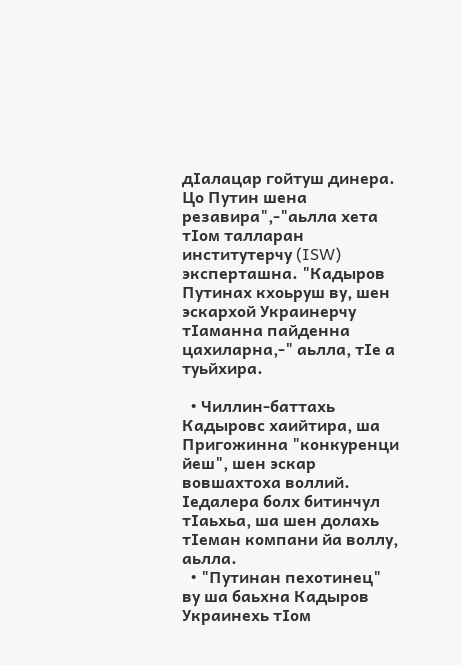дIалацар гойтуш динера. Цо Путин шена резавира",-"аьлла хета тIом талларан институтерчу (ISW) эксперташна. "Кадыров Путинах кхоьруш ву, шен эскархой Украинерчу тIаманна пайденна цахиларна,-" аьлла, тIе а туьйхира.

  • Чиллин-баттахь Кадыровс хаийтира, ша Пригожинна "конкуренци йеш", шен эскар вовшахтоха воллий. Iедалера болх битинчул тIаьхьа, ша шен долахь тIеман компани йа воллу, аьлла.
  • "Путинан пехотинец" ву ша баьхна Кадыров Украинехь тIом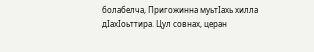болабелча, Пригожинна муьтIахь хилла дIахIоьттира. Цул совнах, церан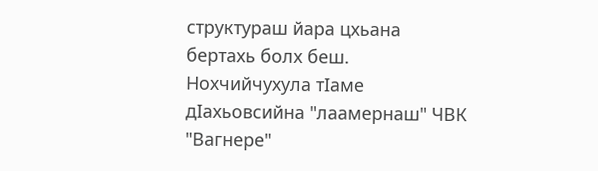структураш йара цхьана бертахь болх беш. Нохчийчухула тIаме дIахьовсийна "лаамернаш" ЧВК "Вагнере"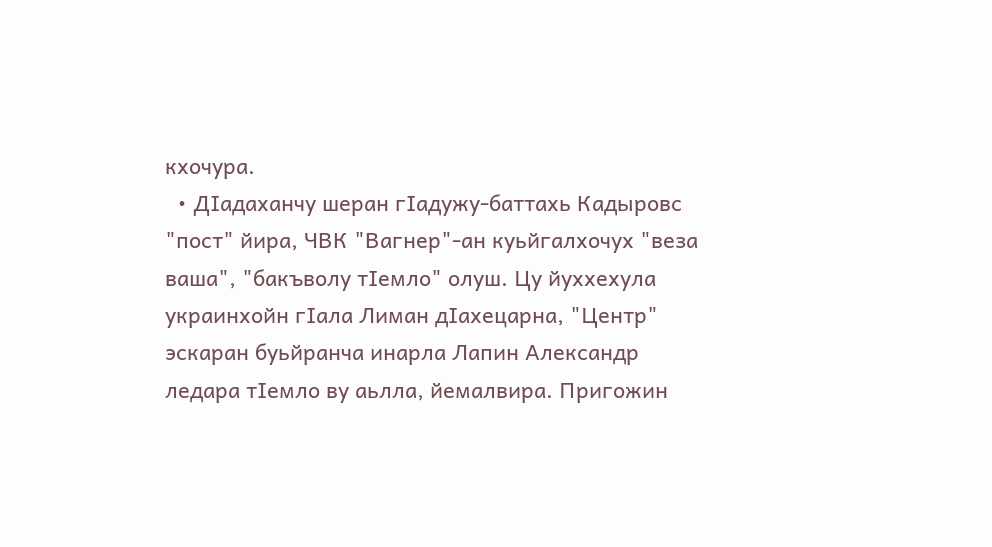кхочура.
  • ДIадаханчу шеран гIадужу-баттахь Кадыровс "пост" йира, ЧВК "Вагнер"-ан куьйгалхочух "веза ваша", "бакъволу тIемло" олуш. Цу йуххехула украинхойн гIала Лиман дIахецарна, "Центр" эскаран буьйранча инарла Лапин Александр ледара тIемло ву аьлла, йемалвира. Пригожин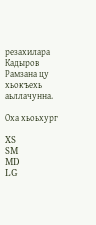резахилара Кадыров Рамзана цу хьокъехь аьллачунна.

Оха хьоьхург

XS
SM
MD
LG